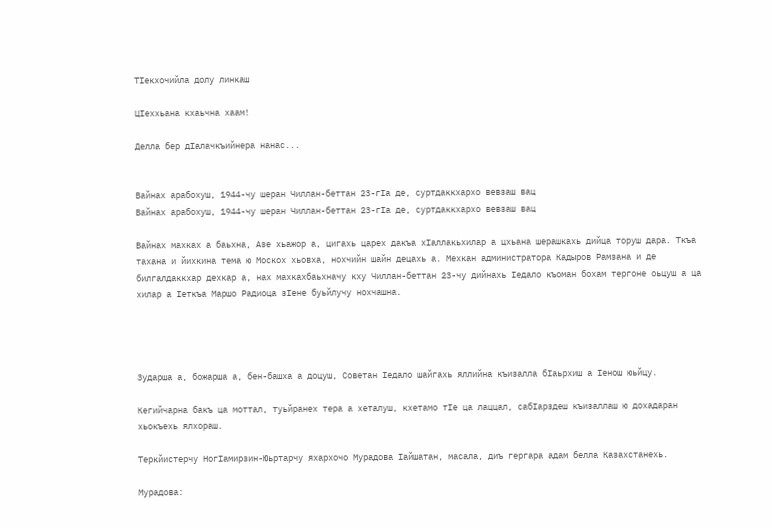ТIекхочийла долу линкаш

ЦIеххьана кхаьчна хаам!

Делла бер дIалачкъийнера нанас...


Вайнах арабохуш, 1944-чу шеран Чиллан-беттан 23-гIа де, суртдаккхархо вевзаш вац
Вайнах арабохуш, 1944-чу шеран Чиллан-беттан 23-гIа де, суртдаккхархо вевзаш вац

Вайнах махках а баьхна, Азе хьажор а, цигахь царех дакъа хIаллакьхилар а цхьана шерашкахь дийца торуш дара. Ткъа тахана и йихкина тема ю Москох хьовха, нохчийн шайн децахь а. Мехкан администратора Кадыров Рамзана и де билгалдаккхар дехкар а, нах махкахбаьхначу кху Чиллан-беттан 23-чу дийнахь Iедало къоман бохам тергоне оьцуш а ца хилар а Iеткъа Маршо Радиоца зIене буьйлучу нохчашна.




Зударша а, божарша а, бен-башха а доцуш, Советан Iедало шайгахь яллийна къизалла бIаьрхиш а Iенош юьйцу.

Кегийчарна бакъ ца моттал, туьйранех тера а хеталуш, кхетамо тIе ца лаццал, сабIарздеш къизаллаш ю дохадаран хьокъехь ялхораш.

Теркйистерчу НогIамирзин-Юьртарчу яхархочо Мурадова Iайшатан, масала, диъ гергара адам белла Казахстанехь.

Мурадова: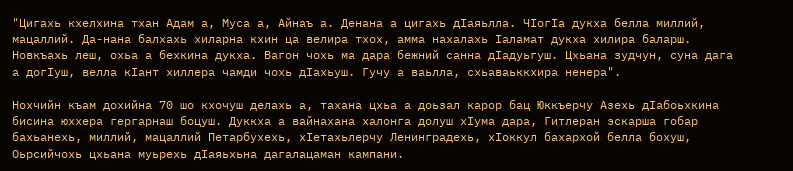"Цигахь кхелхина тхан Адам а, Муса а, Айнаъ а. Денана а цигахь дIаяьлла. ЧIогIа дукха белла миллий, мацаллий. Да-нана балхахь хиларна кхин ца велира тхох, амма нахалахь Iаламат дукха хилира баларш. Новкъахь леш, охьа а бехкина дукха. Вагон чохь ма дара бежний санна дIадуьгуш. Цхьана зудчун, суна дага а догIуш, велла кIант хиллера чамди чохь дIахьуш. Гучу а ваьлла, схьаваьккхира ненера".

Нохчийн къам дохийна 70 шо кхочуш делахь а, тахана цхьа а доьзал карор бац Юккъерчу Азехь дIабоьхкина бисина юххера гергарнаш боцуш. Дуккха а вайнахана халонга долуш хIума дара, Гитлеран эскарша гобар бахьанехь, миллий, мацаллий Петарбухехь, хIетахьлерчу Ленинградехь, хIоккул бахархой белла бохуш, Оьрсийчохь цхьана муьрехь дIаяьхьна дагалацаман кампани.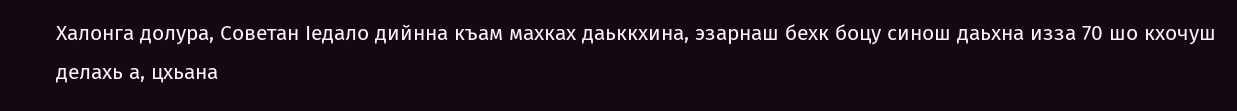Халонга долура, Советан Iедало дийнна къам махках даьккхина, эзарнаш бехк боцу синош даьхна изза 70 шо кхочуш делахь а, цхьана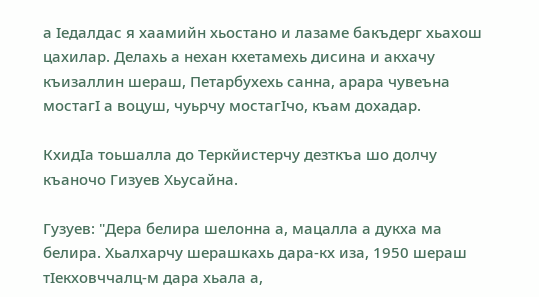а Iедалдас я хаамийн хьостано и лазаме бакъдерг хьахош цахилар. Делахь а нехан кхетамехь дисина и акхачу къизаллин шераш, Петарбухехь санна, арара чувеъна мостагI а воцуш, чуьрчу мостагIчо, къам дохадар.

КхидIа тоьшалла до Теркйистерчу дезткъа шо долчу къаночо Гизуев Хьусайна.

Гузуев: "Дера белира шелонна а, мацалла а дукха ма белира. Хьалхарчу шерашкахь дара-кх иза, 1950 шераш тIекховччалц-м дара хьала а,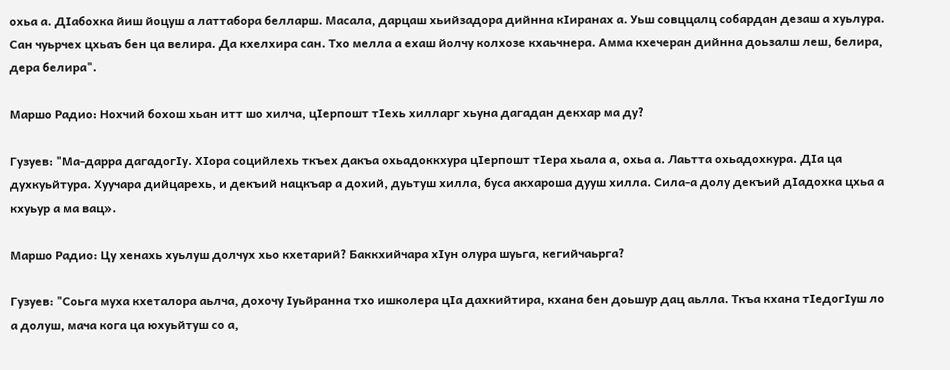охьа а. ДIабохка йиш йоцуш а латтабора белларш. Масала, дарцаш хьийзадора дийнна кIиранах а. Уьш совццалц собардан дезаш а хуьлура. Сан чуьрчех цхьаъ бен ца велира. Да кхелхира сан. Тхо мелла а ехаш йолчу колхозе кхаьчнера. Амма кхечеран дийнна доьзалш леш, белира, дера белира".

Маршо Радио: Нохчий бохош хьан итт шо хилча, цIерпошт тIехь хилларг хьуна дагадан декхар ма ду?

Гузуев: "Ма-дарра дагадогIу. ХIора социйлехь ткъех дакъа охьадоккхура цIерпошт тIера хьала а, охьа а. Лаьтта охьадохкура. ДIа ца духкуьйтура. Хуучара дийцарехь, и декъий нацкъар а дохий, дуьтуш хилла, буса акхароша дууш хилла. Сила-а долу декъий дIадохка цхьа а кхуьур а ма вац».

Маршо Радио: Цу хенахь хуьлуш долчух хьо кхетарий? Баккхийчара хIун олура шуьга, кегийчаьрга?

Гузуев: "Соьга муха кхеталора аьлча, дохочу Iуьйранна тхо ишколера цIа дахкийтира, кхана бен доьшур дац аьлла. Ткъа кхана тIедогIуш ло а долуш, мача кога ца юхуьйтуш со а,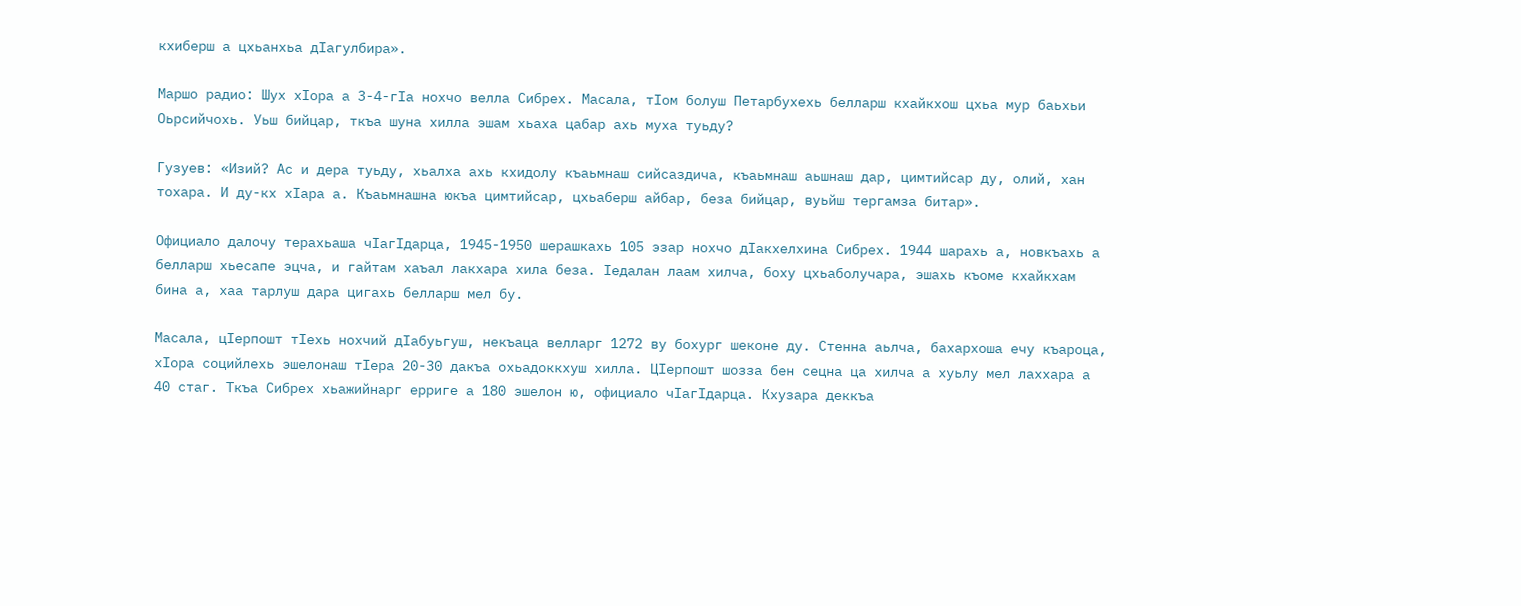кхиберш а цхьанхьа дIагулбира».

Маршо радио: Шух хIора а 3-4-гIа нохчо велла Сибрех. Масала, тIом болуш Петарбухехь белларш кхайкхош цхьа мур баьхьи Оьрсийчохь. Уьш бийцар, ткъа шуна хилла эшам хьаха цабар ахь муха туьду?

Гузуев: «Изий? Ас и дера туьду, хьалха ахь кхидолу къаьмнаш сийсаздича, къаьмнаш аьшнаш дар, цимтийсар ду, олий, хан тохара. И ду-кх хIара а. Къаьмнашна юкъа цимтийсар, цхьаберш айбар, беза бийцар, вуьйш тергамза битар».

Официало далочу терахьаша чIагIдарца, 1945-1950 шерашкахь 105 эзар нохчо дIакхелхина Сибрех. 1944 шарахь а, новкъахь а белларш хьесапе эцча, и гайтам хаъал лакхара хила беза. Iедалан лаам хилча, боху цхьаболучара, эшахь къоме кхайкхам бина а, хаа тарлуш дара цигахь белларш мел бу.

Масала, цIерпошт тIехь нохчий дIабуьгуш, некъаца велларг 1272 ву бохург шеконе ду. Стенна аьлча, бахархоша ечу къароца, хIора социйлехь эшелонаш тIера 20-30 дакъа охьадоккхуш хилла. ЦIерпошт шозза бен сецна ца хилча а хуьлу мел лаххара а 40 стаг. Ткъа Сибрех хьажийнарг ерриге а 180 эшелон ю, официало чIагIдарца. Кхузара деккъа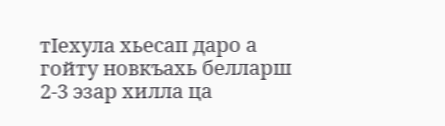тIехула хьесап даро а гойту новкъахь белларш 2-3 эзар хилла ца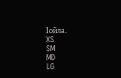Iойла.
XS
SM
MD
LG